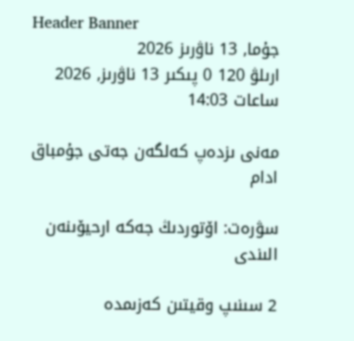Header Banner
جۇما, 13 ناۋرىز 2026
ارىلۋ 120 0 پىكىر 13 ناۋرىز, 2026 ساعات 14:03

مەنى ىزدەپ كەلگەن جەتى جۇمباق ادام

سۋرەت: اۆتوردىڭ جەكە ارحيۆىنەن الىندى

2 سىنىپ وقيتىن كەزىمدە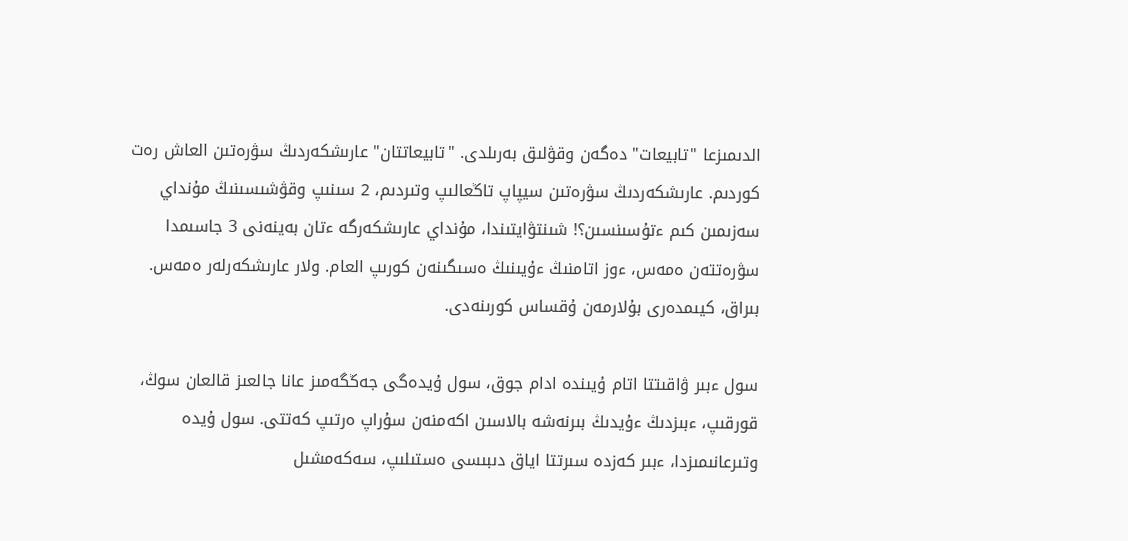الدىمىزعا "تابيعات" دەگەن وقۋلىق بەرىلدى. "تابيعاتتان" عارىشكەردىڭ سۋرەتىن العاش رەت كوردىم. عارىشكەردىڭ سۋرەتىن سيپاپ تاڭعالىپ وتىردىم، 2 سىنىپ وقۋشىسىنىڭ مۇنداي سەزىمىن كىم ءتۇسىنسىن؟! شىنتۋايتىندا، مۇنداي عارىشكەرگە ءتان بەينەنى 3 جاسىمدا سۋرەتتەن ەمەس، ءوز اتامنىڭ ءۇيىنىڭ ەسىگىنەن كورىپ العام. ولار عارىشكەرلەر ەمەس. بىراق، كيىمدەرى بۇلارمەن ۇقساس كورىنەدى.

سول ءبىر ۋاقىتتا اتام ۇيىندە ادام جوق، سول ۇيدەگى جەڭگەمىز عانا جالعىز قالعان سوڭ، قورقىپ، ءبىزدىڭ ءۇيدىڭ بىرنەشە بالاسىن اكەمنەن سۇراپ ەرتىپ كەتتى. سول ۇيدە وتىرعانىمىزدا، ءبىر كەزدە سىرتتا اياق دىبىسى ەستىلىپ، سەكەمشىل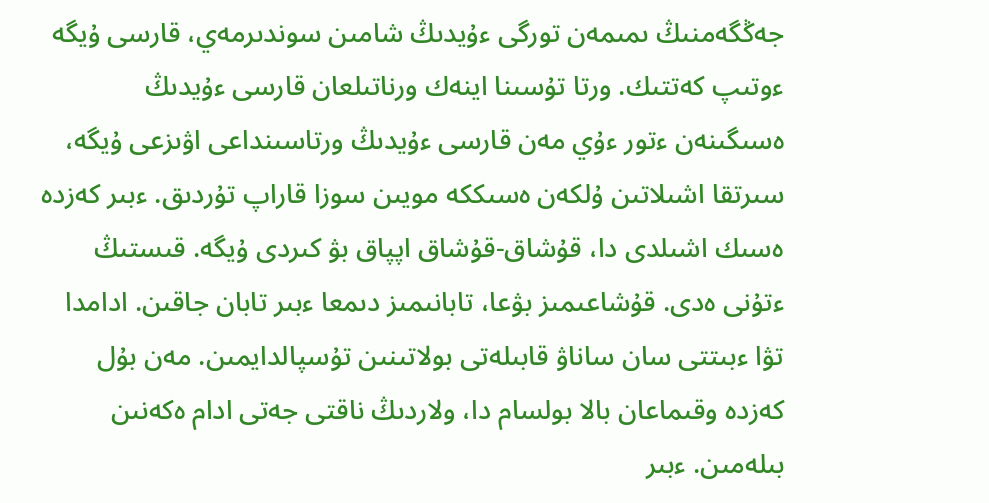جەڭگەمنىڭ ىمىمەن تورگى ءۇيدىڭ شامىن سوندىرمەي، قارسى ۇيگە ءوتىپ كەتتىك. ورتا تۇسىنا اينەك ورناتىلعان قارسى ءۇيدىڭ ەسىگىنەن ءتور ءۇي مەن قارسى ءۇيدىڭ ورتاسىنداعى اۋىزعى ۇيگە، سىرتقا اشىلاتىن ۇلكەن ەسىككە مويىن سوزا قاراپ تۇردىق. ءبىر كەزدە ەسىك اشىلدى دا، قۇشاق-قۇشاق اپپاق بۋ كىردى ۇيگە. قىستىڭ ءتۇنى ەدى. قۇشاعىمىز بۋعا، تابانىمىز دىمعا ءبىر تابان جاقىن. ادامدا تۋا ءبىتتى سان ساناۋ قابىلەتى بولاتىنىن تۇسپالدايمىن. مەن بۇل كەزدە وقىماعان بالا بولسام دا، ولاردىڭ ناقتى جەتى ادام ەكەنىن بىلەمىن. ءبىر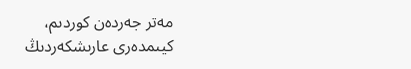مەتر جەردەن كوردىم، كيىمدەرى عارىشكەردىڭ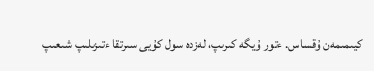كيىمىمەن ۇقساس. ءتور ۇيگە كىرىپ، لەزدە سول كۇيى سىرتقا ءتىزىلىپ شىعىپ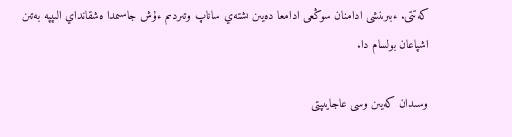كەتتى. ءبىرىنشى ادامنان سوڭعى ادامعا دەيىن ىشتەي ساناپ وتىردىم ءۇش جاسىمدا ەشقانداي الىپپە بەتىن اشپاعان بولسام دا.

وسىدان كەيىن وسى عاجايىپتى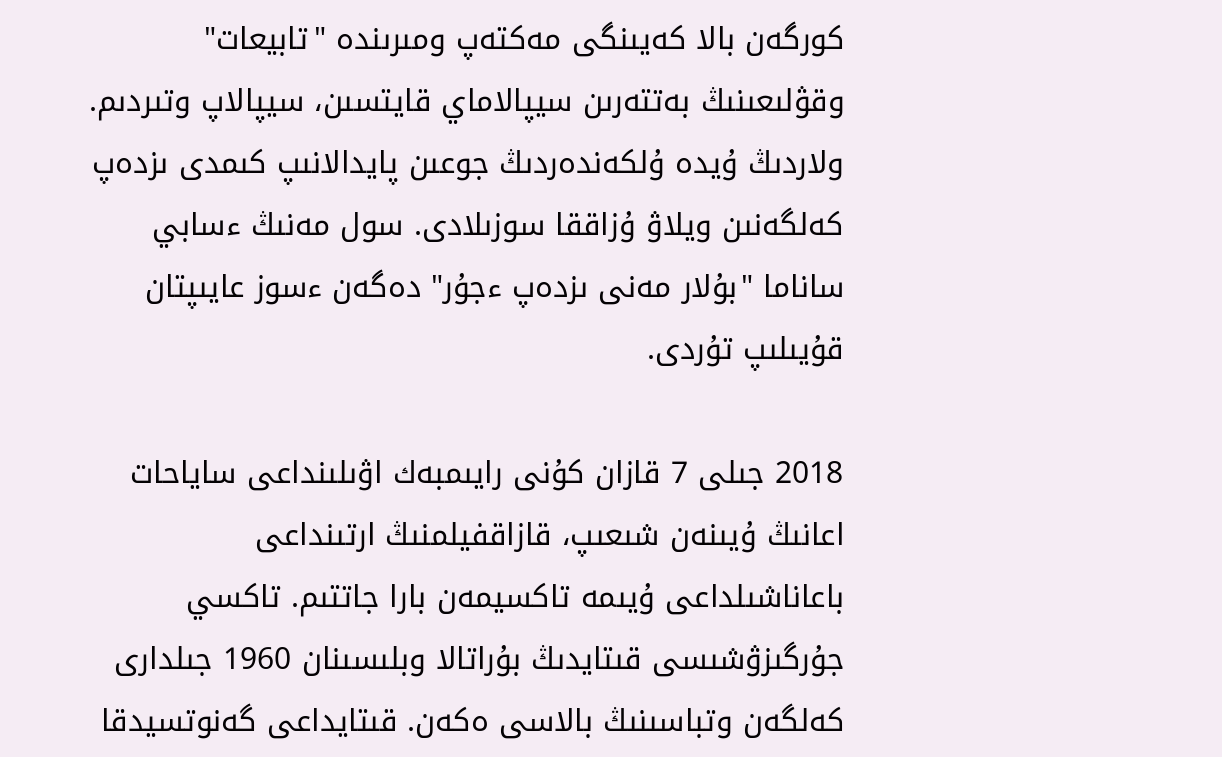كورگەن بالا كەيىنگى مەكتەپ ومىرىندە "تابيعات" وقۋلىعىنىڭ بەتتەرىن سيپالاماي قايتسىن، سيپالاپ وتىردىم. ولاردىڭ ۇيدە ۇلكەندەردىڭ جوعىن پايدالانىپ كىمدى ىزدەپ كەلگەنىن ويلاۋ ۇزاققا سوزىلادى. سول مەنىڭ ءسابي ساناما "بۇلار مەنى ىزدەپ ءجۇر" دەگەن ءسوز عايىپتان قۇيىلىپ تۇردى.

2018 جىلى 7 قازان كۇنى رايىمبەك اۋىلىنداعى ساياحات اعانىڭ ۇيىنەن شىعىپ، قازاقفيلمنىڭ ارتىنداعى باعاناشىلداعى ۇيىمە تاكسيمەن بارا جاتتىم. تاكسي جۇرگىزۋشىسى قىتايدىڭ بۇراتالا وبلىسىنان 1960 جىلدارى كەلگەن وتباسىنىڭ بالاسى ەكەن. قىتايداعى گەنوتسيدقا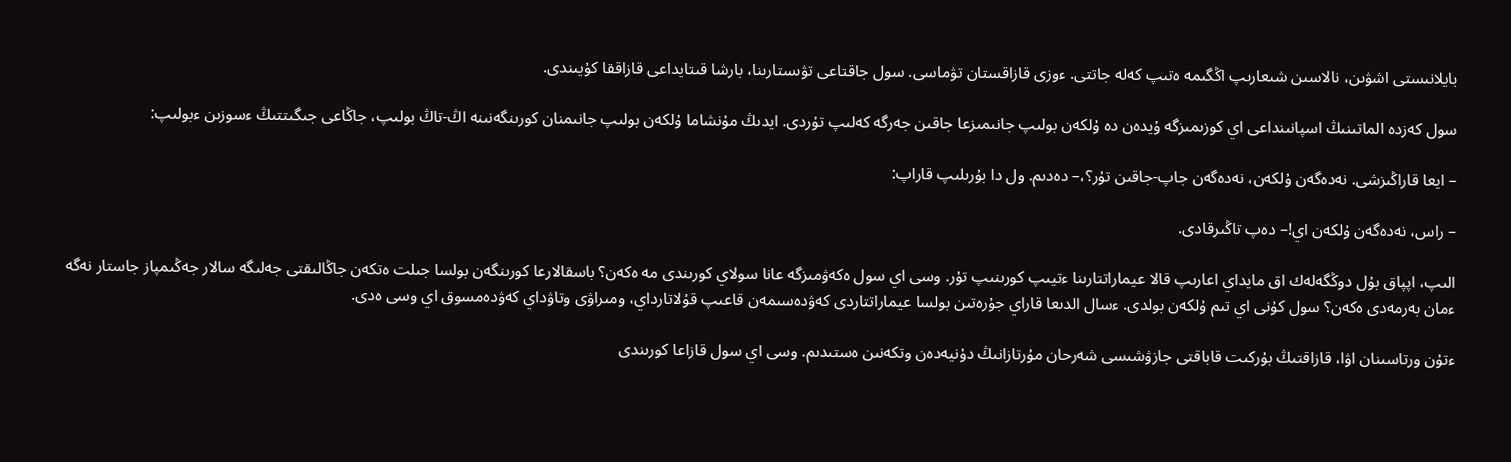بايلانىستى اشۋىن، نالاسىن شىعارىپ اڭگىمە ەتىپ كەلە جاتتى. ءوزى قازاقستان تۋماسى. سول جاقتاعى تۋىستارىنا، بارشا قىتايداعى قازاققا كۇيىندى.

سول كەزدە الماتىنىڭ اسپانىنداعى اي كوزىمىزگە ۇيدەن دە ۇلكەن بولىپ جانىمىزعا جاقىن جەرگە كەلىپ تۇردى. ايدىڭ مۇنشاما ۇلكەن بولىپ جانىمنان كورىنگەنىنە اڭ-تاڭ بولىپ، جاڭاعى جىگىتتىڭ ءسوزىن ءبولىپ:

– ايعا قاراڭىزشى. نەدەگەن ۇلكەن، نەدەگەن جاپ-جاقىن تۇر؟،– دەدىم. ول دا بۇرىلىپ قاراپ:

– راس، نەدەگەن ۇلكەن اي!– دەپ تاڭىرقادى.

الىپ، اپپاق بۇل دوڭگەلەك اق مايداي اعارىپ قالا عيماراتتارىنا ءتيىپ كورىنىپ تۇر. وسى اي سول ەكەۋمىزگە عانا سولاي كورىندى مە ەكەن؟ باسقالارعا كورىنگەن بولسا جىلت ەتكەن جاڭالىقتى جەلىگە سالار جەڭىمپاز جاستار نەگە ءمان بەرمەدى ەكەن؟ سول كۇنى اي تىم ۇلكەن بولدى. ءسال الدىعا قاراي جۇرەتىن بولسا عيماراتتاردى كەۋدەسىمەن قاعىپ قۇلاتارداي، ومىراۋى وتاۋداي كەۋدەمسوق اي وسى ەدى.

ءتۇن ورتاسىنان اۋا، قازاقتىڭ بۇركىت قاباقتى جازۋشىسى شەرحان مۇرتازانىڭ دۇنيەدەن وتكەنىن ەستىدىم. وسى اي سول قازاعا كورىندى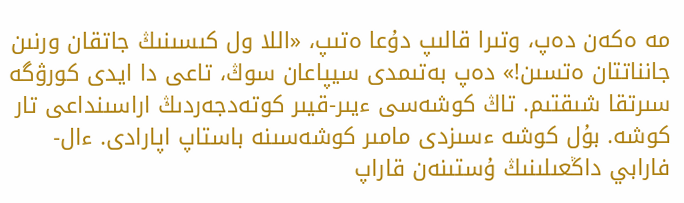مە ەكەن دەپ، وتىرا قالىپ دۇعا ەتىپ، «اللا ول كىسىنىڭ جاتقان ورنىن جانناتتان ەتسىن!» دەپ بەتىمدى سيپاعان سوڭ، تاعى دا ايدى كورۋگە سىرتقا شىقتىم. تاڭ كوشەسى ءيىر-قيىر كوتەدجەردىڭ اراسىنداعى تار كوشە. بۇل كوشە ءسىزدى مامىر كوشەسىنە باستاپ اپارادى. ءال-فارابي داڭعىلىنىڭ ۇستىنەن قاراپ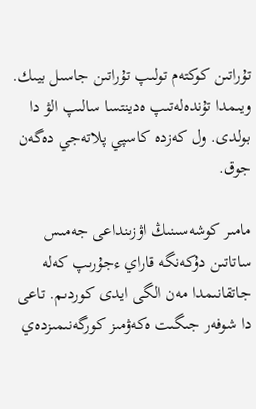تۇراتىن كوكتەم تولىپ تۇراتىن جاسىل بيىك. ويىمدا تۇندەلەتىپ ەدينتسا سالىپ الۋ دا بولدى. ول كەزدە كاسپي پلاتەجي دەگەن جوق.

مامىر كوشەسىنىڭ اۋزىنداعى جەمىس ساتاتىن دۇكەنگە قاراي ءجۇرىپ كەلە جاتقانىمدا مەن الگى ايدى كوردىم. تاعى دا شوفەر جىگىت ەكەۋمىز كورگەنىمىزدەي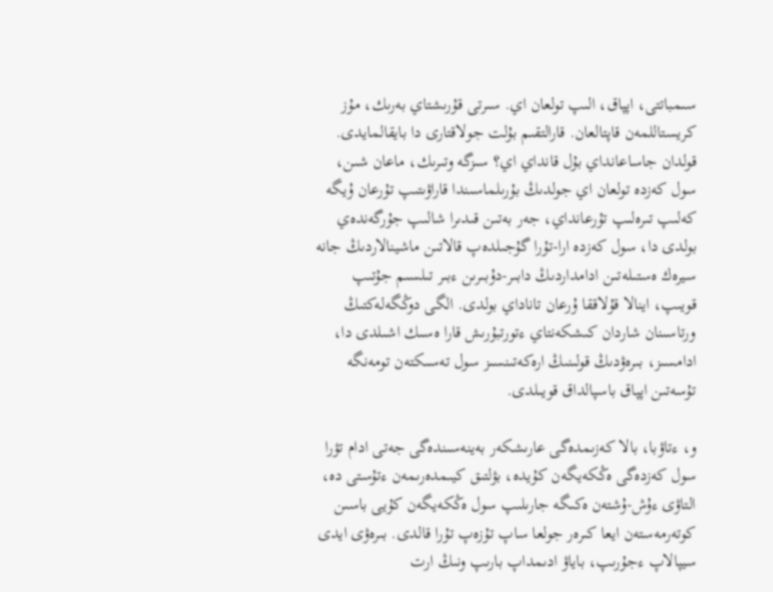سىمباتتى، اپپاق، الىپ تولعان اي. سىرتى قۇرىشتاي بەرىك، مۇز كريستاللمەن قاپتالعان. قارالتقىم بۇلت جولاقتارى دا بايقالمايدى. قولدان جاساعانداي بۇل قانداي اي؟ سىزگە وتىرىك، ماعان شىن، سول كەزدە تولعان اي جولدىڭ بۇرىلماسىندا قاراۋىتىپ تۇرعان ۇيگە كەلىپ تىرەلىپ تۇرعانداي، جەر بەتىن قىدىرا شالىپ جۇرگەندەي بولدى دا، سول كەزدە ارا-تۇرا گۇجىلدەپ قالاتىن ماشينالاردىڭ جانە سيرەك ەستىلەتىن ادامداردىڭ دابىر-دۇبىرىن ءبىر تىلسىم جۇتىپ قويىپ، اينالا قۇلاققا ۇرعان تاناداي بولدى. الگى دوڭگەلەكتىڭ ورتاسىنان شاردان كىشكەنتاي ءتورتبۇرىش قارا ەسىك اشىلدى دا، ادامسىز، بىرەۋدىڭ قولىنىڭ ارەكەتىنسىز سول تەسىكتەن تومەنگە تۇسەتىن اپپاق باسپالداق قويىلدى.

و، ءتاۋبا، بالا كەزىمدەگى عارىشكەر بەينەسىندەگى جەتى ادام تۋرا سول كەزدەگى ەڭكەيگەن كۇيدە، بۋلتىق كيىمدەرىمەن ءتۇستى دە، التاۋى ءۇش-ۇشتەن ەكىگە جارىلىپ سول ەڭكەيگەن كۇيى باسىن كوتەرمەستەن ايعا كىرەر جولعا ساپ تۇزەپ تۇرا قالدى. بىرەۋى ايدى سيپالاپ ءجۇرىپ، باياۋ ادىمداپ بارىپ ونىڭ ارت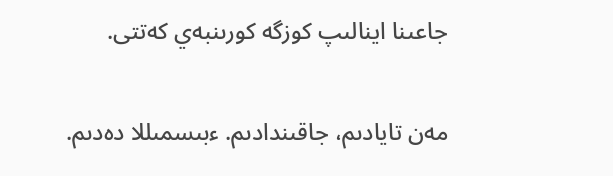جاعىنا اينالىپ كوزگە كورىنبەي كەتتى.

مەن تايادىم، جاقىندادىم. ءبىسمىللا دەدىم.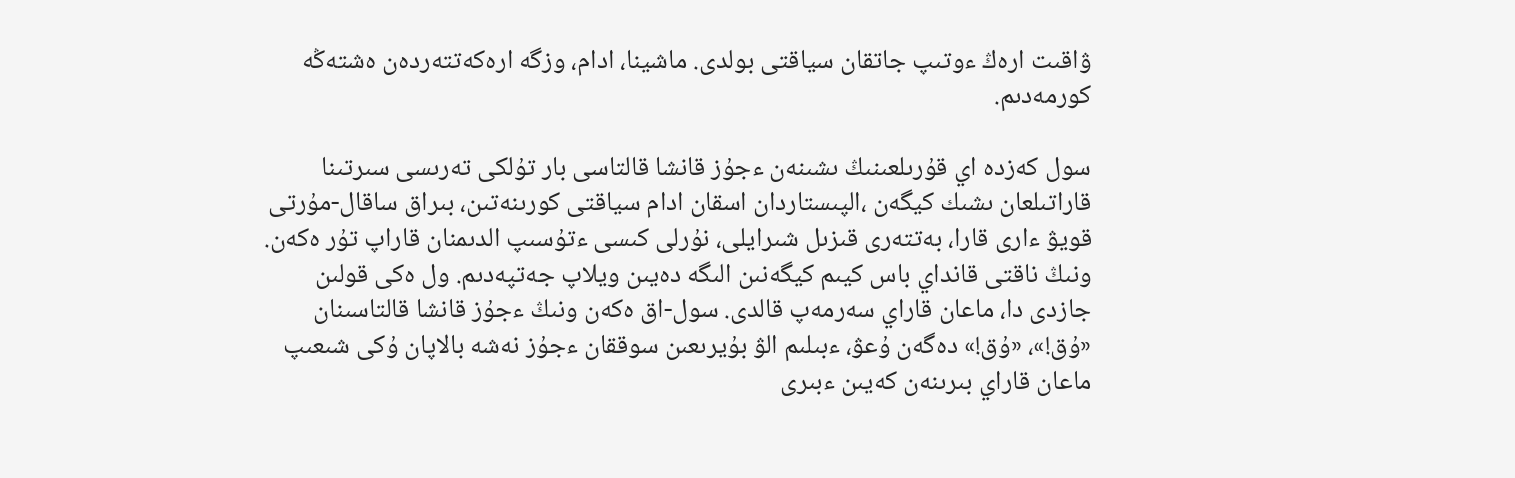ۋاقىت ارەڭ ءوتىپ جاتقان سياقتى بولدى. ماشينا، ادام، وزگە ارەكەتتەردەن ەشتەڭە كورمەدىم.

سول كەزدە اي قۇرىلعىنىڭ ىشىنەن ءجۇز قانشا قالتاسى بار تۇلكى تەرىسى سىرتىنا قاراتىلعان ىشىك كيگەن ،الپىستاردان اسقان ادام سياقتى كورىنەتىن، بىراق ساقال-مۇرتى قويۋ ءارى قارا، بەتتەرى قىزىل شىرايلى، نۇرلى كىسى ءتۇسىپ الدىمنان قاراپ تۇر ەكەن. ونىڭ ناقتى قانداي باس كيىم كيگەنىن الىگە دەيىن ويلاپ جەتپەدىم. ول ەكى قولىن جازدى دا، ماعان قاراي سەرمەپ قالدى. سول-اق ەكەن ونىڭ ءجۇز قانشا قالتاسىنان «ۇق!»، «ۇق!» دەگەن ۇعۋ، ءبىلىم الۋ بۇيرىعىن سوققان ءجۇز نەشە بالاپان ۇكى شىعىپ ماعان قاراي بىرىنەن كەيىن ءبىرى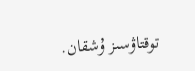توقتاۋسىز ۇشقان.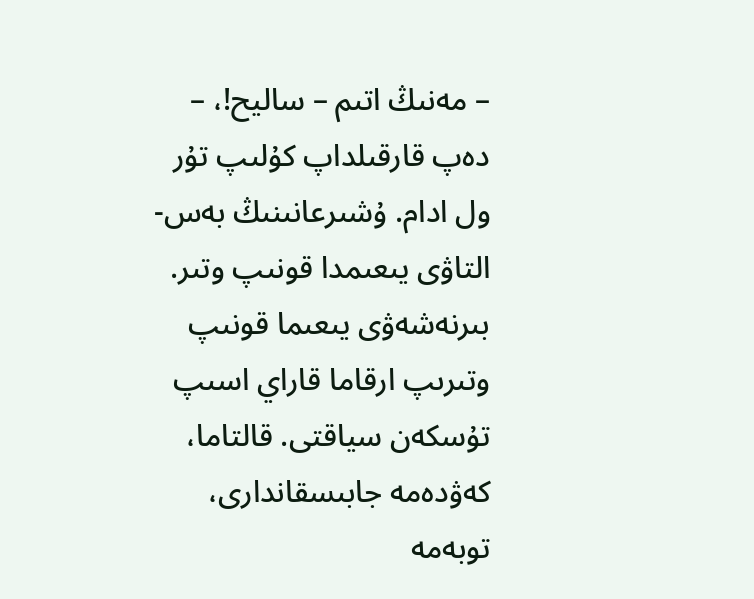– مەنىڭ اتىم – ساليح!، – دەپ قارقىلداپ كۇلىپ تۇر ول ادام. ۇشىرعانىنىڭ بەس-التاۋى يىعىمدا قونىپ وتىر. بىرنەشەۋى يىعىما قونىپ وتىرىپ ارقاما قاراي اسىپ تۇسكەن سياقتى. قالتاما، كەۋدەمە جابىسقاندارى، توبەمە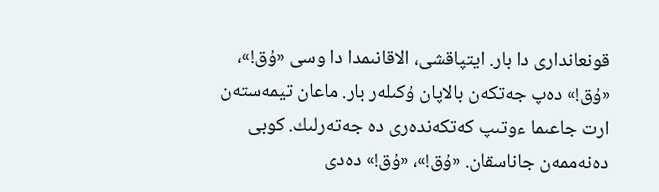قونعاندارى دا بار. ايتپاقشى، الاقانىمدا دا وسى «ۇق!»، «ۇق!» دەپ جەتكەن بالاپان ۇكىلەر بار. ماعان تيمەستەن ارت جاعىما ءوتىپ كەتكەندەرى دە جەتەرلىك. كوبى دەنەممەن جاناسقان. «ۇق!»، «ۇق!» دەدى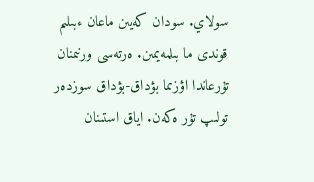سولاي. سودان كەيىن ماعان ءبىلىم قوندى ما بىلمەيمىن. ەرتەسى ورنىمنان تۇرعاندا اۋزىما بۋداق-بۋداق سوزدەر تولىپ تۇر ەكەن. اياق استىنان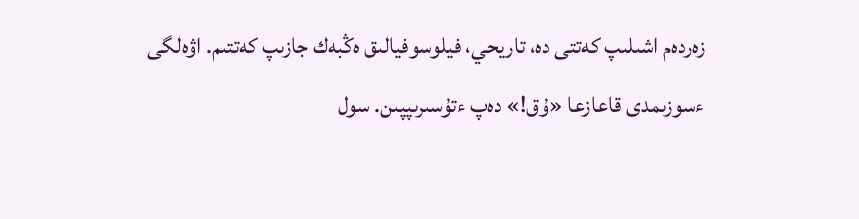زەردەم اشىلىپ كەتتى دە، تاريحي، فيلوسوفيالىق ەڭبەك جازىپ كەتتىم. اۋەلگى ءسوزىمدى قاعازعا «ۇق!» دەپ ءتۇسىرىپپىن. سول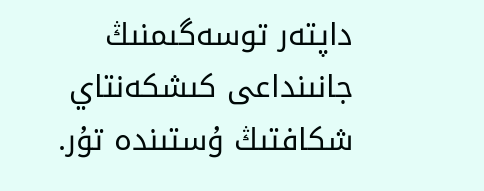داپتەر توسەگىمنىڭ جانىنداعى كىشكەنتاي شكافتىڭ ۇستىندە تۇر.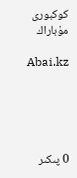كوكبورى مۇباراك

Abai.kz





0 پىكىر